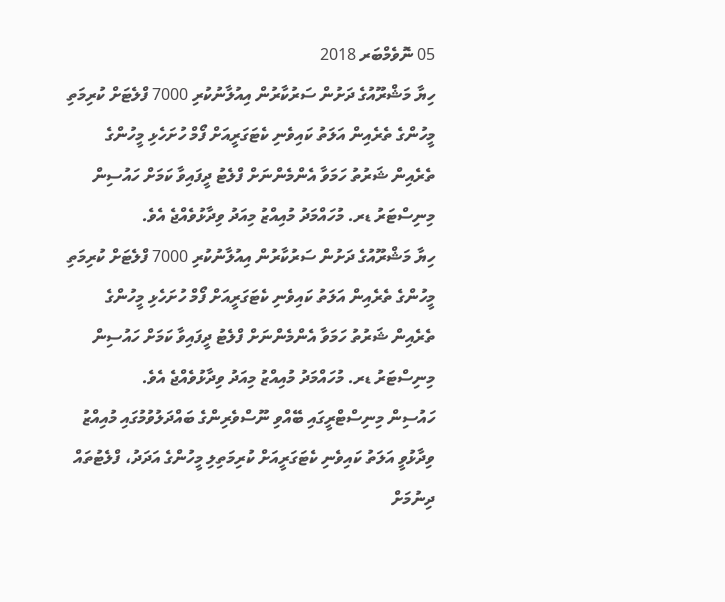05 ނޮވެމްބަރ 2018
ހިޔާ މަޝްރޫއުގެ ދަށުން ސަރުކާރުން އިއުލާނުކުރި 7000 ފްލެޓަށް ކުރިމަތި މީހުންގެ ތެރެއިން އަލަތު ކައިވެނި ކެޓަގަރީއަށް ފޯމް ހުށަހެޅި މީހުންގެ ތެރެއިން ޝަރުތު ހަމަވާ އެންމެންނަށް ފްލެޓު ދީފައިވާ ކަމަށް ހައުސިން މިނިސްޓަރު ޑރ. މުހައްމަދު މުއިއްޒު މިއަދު ވިދާޅުވެއްޖެ އެވެ.
ހިޔާ މަޝްރޫއުގެ ދަށުން ސަރުކާރުން އިއުލާނުކުރި 7000 ފްލެޓަށް ކުރިމަތި މީހުންގެ ތެރެއިން އަލަތު ކައިވެނި ކެޓަގަރީއަށް ފޯމް ހުށަހެޅި މީހުންގެ ތެރެއިން ޝަރުތު ހަމަވާ އެންމެންނަށް ފްލެޓު ދީފައިވާ ކަމަށް ހައުސިން މިނިސްޓަރު ޑރ. މުހައްމަދު މުއިއްޒު މިއަދު ވިދާޅުވެއްޖެ އެވެ.
ހައުސިން މިނިސްޓްރީގައި ބޭއްވި ނޫސްވެރިންގެ ބައްދަލުވުމުގައި މުއިއްޒު ވިދާޅުވީ އަލަތު ކައިވެނި ކެޓަގަރީއަށް ކުރިމަތިލި މީހުންގެ އަދަދު، ފްލެޓުތައް ދިނުމަށް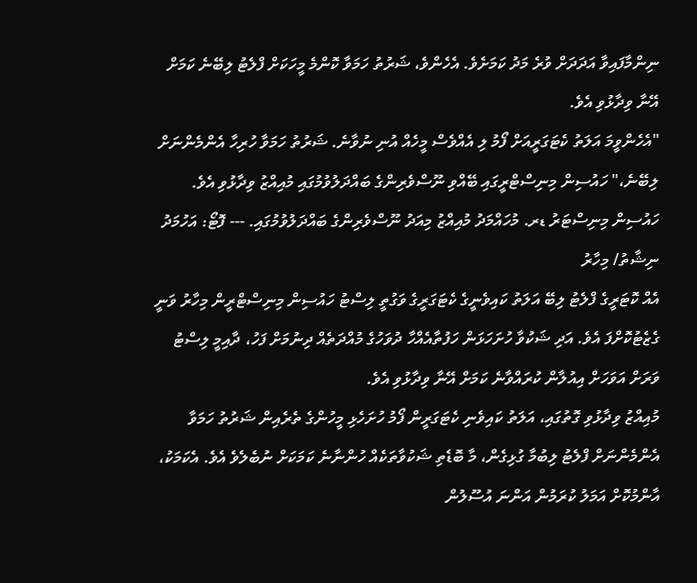ނިންމާފައިވާ އަދަދަށް ވުރެ މަދު ކަމަށެވެ. އެހެންވެ، ޝަރުތު ހަމަވާ ކޮންމެ މީހަކަށް ފްލެޓު ލިބޭނެ ކަމަށް އޭނާ ވިދާޅުވި އެވެ.
"އެހެންވީމަ އަލަތު ކެޓަގަރީއަށް ފޯމު ލި އެއްވެސް މީހެއް އުނި ނުވާނެ. ޝަރުތު ހަމަވާ ހުރިހާ އެންމެންނަށް ލިބޭނެ،" ހައުސިން މިނިސްޓްރީގައި ބޭއްވި ނޫސްވެރިންގެ ބައްދަލުވުމުގައި މުއިއްޒު ވިދާޅުވި އެވެ.
ހައުސިން މިނިސްޓަރު ޑރ. މުހައްމަދު މުއިއްޒު މިއަދު ނޫސްވެރިންގެ ބައްދަލުވުމުގައި. --- ފޮޓޯ: އަހުމަދު ނިޝާތު/ މިހާރު
އެއް ކޮޓަރީގެ ފްލެޓު ލިބޭ އަލަތު ކައިވެނީގެ ކެޓަގަރީގެ ވަގުތީ ލިސްޓު ހައުސިން މިނިސްޓްރީން މިހާރު ވަނީ ގެޒެޓުކޮށްފަ އެވެ. އަދި ޝަކުވާ ހުށަހަޅަން ހަފުތާއެއްހާ ދުވަހުގެ މުއްދަތެއް ދިނުމަށް ފަހު، ދާއިމީ ލިސްޓު ވަރަށް އަވަހަށް އިއުލާން ކުރައްވާނެ ކަމަށް އޭނާ ވިދާޅުވި އެވެ.
މުއިއްޒު ވިދާޅުވި ގޮތުގައި، އަލަތު ކައިވެނި ކެޓަގަރީން ފޯމު ހުށަހެޅި މީހުންގެ ތެރެއިން ޝަރުތު ހަމަވާ އެންމެންނަށް ފްލެޓު ލިބުމާ ގުޅިގެން، މާ ބޮޑެތި ޝަކުވާތަކެއް ހުންނާނެ ކަމަކަށް ނުބެލެވެ އެވެ. އެކަމަކު، އާންމުކޮށް އަމަލު ކުރަމުން އަންނަ އުސޫލުން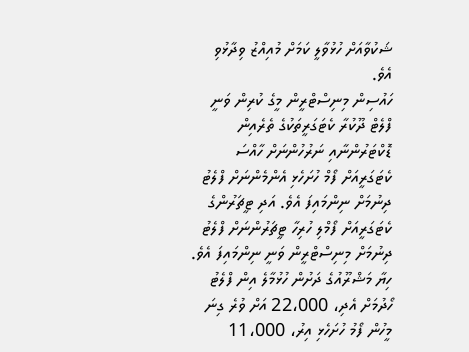ޝަކުވާއަށް ހުޅުވާލީ ކަމަށް މުއިއްޒު ވިދާޅުވި އެވެ.
ހައުސިން މިނިސްޓްރީން މީގެ ކުރިން ވަނީ ފްލެޓް ދޫކުރާ ކެޓަގަރީތަކުގެ ތެރެއިން ޑޮކްޓަރުންނާއި ނަރުހުންނަށް ހާއްސަ ކެޓަގަރީއަށް ފޯމް ހުށަހެޅި އެންމެންނަށް ފްލެޓު ދިނުމަށް ނިންމައިފަ އެވެ. އަދި ޓީޗަރުންގެ ކެޓަގަރީއަށް ފޯމްލި ހުރިހާ ޓީޗަރުންނަށް ފްލެޓު ދިނުމަށް މިނިސްޓްރީން ވަނީ ނިންމައިފަ އެވެ.
ހިޔާ މަޝްރޫއުގެ ދަށުން ހުޅުމާލެ އިން ފްލެޓު ހޯދުމަށް އެދި، 22،000 އަށް ވުރެ ގިނަ މީހުން ފޯމު ހުށަހެޅި އިރު، 11،000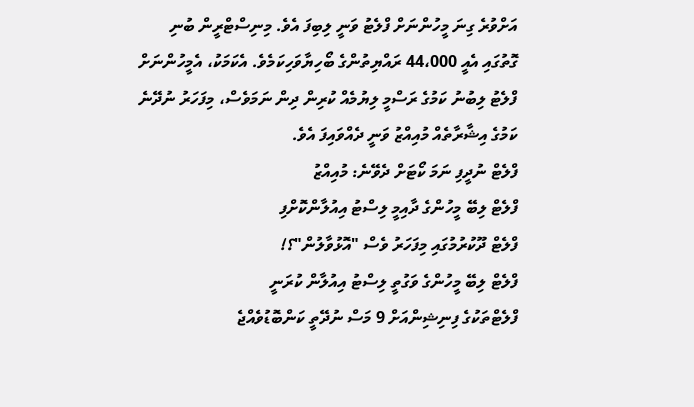އަށްވުރެ ގިނަ މީހުންނަށް ފްލެޓު ވަނީ ލިބިފަ އެވެ. މިނިސްޓްރީން ބުނި ގޮތުގައި އެއީ 44،000 ރައްޔިތުންގެ ބޯހިޔާވަހިކަމެވެ. އެކަމަކު، އެމީހުންނަށް ފްލެޓު ލިބުނު ކަމުގެ ރަސްމީ ލިޔުމެއް ކުރިން ދިން ނަމަވެސް، މިފަހަރު ނުދޭނެ ކަމުގެ އިޝާރާތެއް މުއިއްޒު ވަނީ ދެއްވައިފަ އެވެ.
ފްލެޓް ނުދީފި ނަމަ ކޯޓަށް ދެވޭނެ: މުއިއްޒު
ފްލެޓް ލިބޭ މީހުންގެ ދާއިމީ ލިސްޓު އިއުލާންކޮށްފި
ފްލެޓް ދޫކުރުމުގައި މިފަހަރު ވެސް "އޮޅުވާލުން"؟!
ފްލެޓް ލިބޭ މީހުންގެ ވަގުތީ ލިސްޓު އިއުލާން ކުރަނީ
ފްލެޓްތަކުގެ ފިނިޝިންއަށް 9 މަސް ނުދޭތީ ކަންބޮޑުވެއްޖެ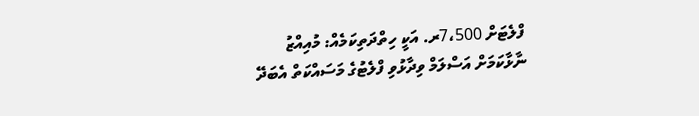ފްލެޓަށް 7،500ރ. އަކީ ހިތްދަތިކަމެއް: މުއިއްޒު
ނާޅާކަމަށް އަސްލަމް ވިދާޅުވި ފްލެޓުގެ މަސައްކަތް އެބަދޭ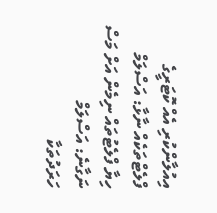އިއުލާންކުރި އެއް ކޮޓަރީގެ ފްލެޓްތަކެއް ނާޅާ: އަސްލަމް
ހިޔާ ފްލެޓުތައް ނިމެން އަށް މަސް ނަގާނެ: އަސްލަމް
ހަރަދުތަކާ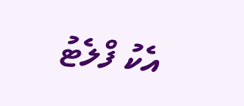އެކު ފްލެޓު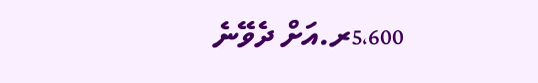5،600ރ.އަށް ދެވޭނެ